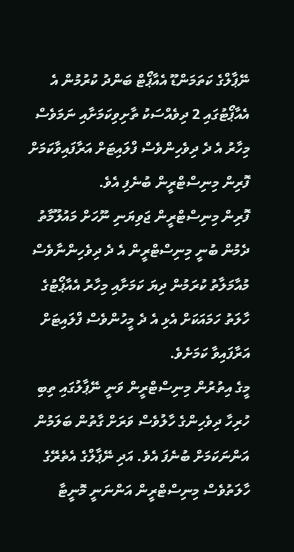ނޭޕާލްގެ ކަތަމަންޑޫ އެއާޕޯޓް ބަންދު ކުރުމުން އެ އެއާޕޯޓުގައި 2 ދިވެއްސަކު ތާށިވިކަމަށާއި ނަމަވެސް މިހާރު އެ ދެ ދިވެހިންވެސް ފްލައިޓަށް އަރާފައިވާކަމަށް ފޮރިން މިނިސްޓްރީން ބުނެފި އެވެ.
ފޮރިން މިނިސްޓްރީން ޖަވިޔަނި ނޫހަށް މައުލޫމާތު ދެމުން ބުނީ މިނިސްޓްރީން އެ ދެ ދިވެހިންނާވެސް މުއާމަލާތު ކުރަމުން ދިޔަ ކަމަށާއި މިހާރު އެއާޕޯޓުގެ ހާލަތު ހަމައަކަށް އެޅި އެ ދެ މީހުންވެސް ފްލައިޓަށް އަރާފައިވާ ކަމަށެވެ.
މީގެ އިތުރުން މިނިސްޓްރީން ވަނީ ނޭޕާލުގައި ތިބި ހުރިހާ ދިވެހިންގެ ހާލުވެސް ވަރަށް ގާތުން ބަލަމުން އަންނަކަމަށް ބުނެފަ އެވެ. އަދި ނޭޕާލްގެ އެތެރޭގެ ހާލަތުވެސް މިނިސްޓްރީން އަންނަނީ މޮނީޓާ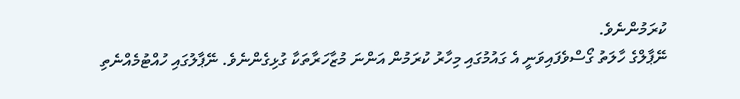ކުރަމުންނެވެ.
ނޭޕާލްގެ ހާލަތު ގޯސްވެފައިވަނީ އެ ގައުމުގައި މިހާރު ކުރަމުން އަންނަ މުޒާހަރާތަކާ ގުޅިގެންނެވެ. ނޭޕާލުގައި ހުއްޓުމެއްނެތި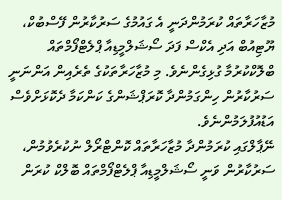މުޒާހަރާތައް ކުރަމުންދަނީ އެ ގައުމުގެ ސަރުކާރުން ފޭސްބުކް، ޔޫޓިއުބް އަދި އެކްސް ފަދަ ސޯޝަލްމީޑިއާ ޕްލެޓްފޯމްތައް ބްލޮކްކުރުމާ ގުޅިގެންނެވެ. މި މުޒާހަރާތަކުގެ ތެރެއިން އަންނަނީ ސަރުކާރުން ހިންގަމުންދާ ކޮރަޕްޝަންގެ ކަންކަމާ ދެކޮޅަށްވެސް އަޑުއުފުލަމުންނެވެ.
ނޭޕާލްގައި ކުރަމުންދާ މުޒާހަރާތައް ކޮންޓްރޯލް ނުކުރެވުމުން، ސަރުކާރުން ވަނީ ސޯޝަލްމީޑިއާ ޕްލެޓްފޯމްތައް ބޮލްކް ކުރަން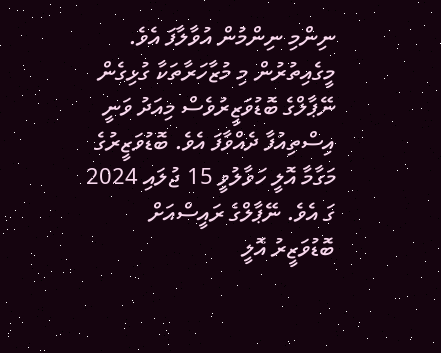ނިންމި ނިންމުން އުވާލާފަ އެވެ.
މީގެއިތުރުން މި މުޒާހަރާތަކާ ގުޅިގެން ނޭޕާލްގެ ބޮޑުވަޒީރުވެސް މިއަދު ވަނީ އިސްތިއުފާ ދެއްވާފަ އެވެ. ބޮޑުވަޒީރުގެ މަގާމާ އޮލީ ހަވާލުވީ 15 ޖުލައި 2024 ގަ އެވެ. ނޭޕާލްގެ ރައީސްއަށް ބޮޑުވަޒީރު އޮލީ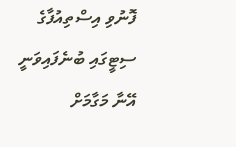ފޮނުވި އިސްތިއުފާގެ ސިޓީގައި ބުނެފައިވަނީ އޭނާ މަގާމަށް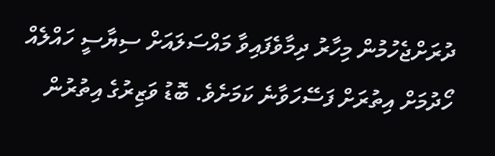ދުރަށްޖެހުމުން މިހާރު ދިމާވެފައިވާ މައްސަލައަށް ސިޔާސީ ހައްލެއް ހޯދުމަށް އިތުރަށް ފަސޭހަވާނެ ކަމަށެވެ. ބޮޑު ވަޒިރުގެ އިތުރުން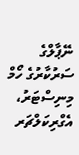ނޭޕާލްގެ ސަރުކާރުގެ ހޯމް މިނިސްޓަރު، އެގްރިކަލްޗަރ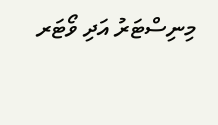މިނިސްޓަރު އަދި ވޯޓަރ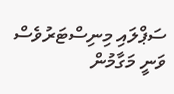ސަޕްލައި މިނިސްޓަރުވެސް ވަނީ މަގާމުން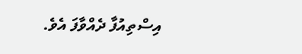އިސްތިއުފާ ދެއްވާފަ އެވެ.